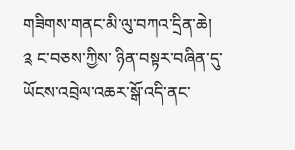གཟིགས་གནང་མི་ལུ་བཀའ་དྲིན་ཆེ།
༉ ང་བཅས་ཀྱིས་ ཉིན་བསྟར་བཞིན་དུ་
ཡོངས་འབྲེལ་འཆར་སྒོ་འདི་ནང་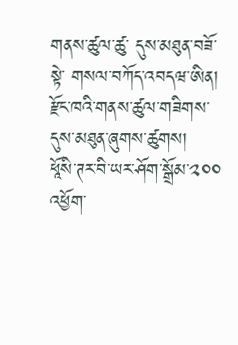གནས་ཚུལ་ཚུ་ དུས་མཐུན་བཟོ་སྟེ་ གསལ་བཀོད་འབདཝ་ཨིན།
རྫོང་ཁའི་གནས་ཚུལ་གཟིགས་ དུས་མཐུན་ཞུགས་ཚུགས།
ཕཱོསི་ཊར་བི་ཡར་ཤོག་སྒྲོམ་༢༠༠ འཕྱོག་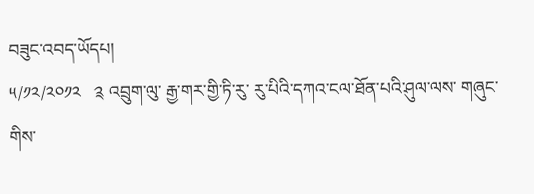བཟུང་འབད་ཡོདཔ།
༥/༡༢/༢༠༡༢   ༉ འབྲུག་ལུ་ རྒྱ་གར་གྱི་ཏི་རུ་ རུ་པིའི་དཀའ་ངལ་ཐོན་པའི་ཤུལ་ལས་ གཞུང་གིས་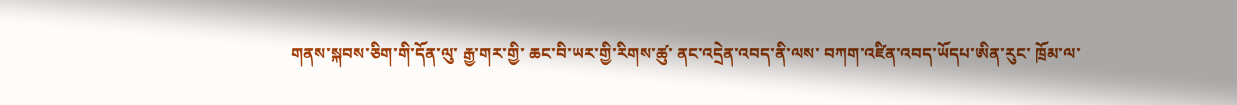གནས་སྐབས་ཅིག་གི་དོན་ལུ་ རྒྱ་གར་གྱི་ ཆང་བི་ཡར་གྱི་རིགས་ཚུ་ ནང་འདྲེན་འབད་ནི་ལས་ བཀག་འཛིན་འབད་ཡོདཔ་ཨིན་རུང་ ཁྲོམ་ལ་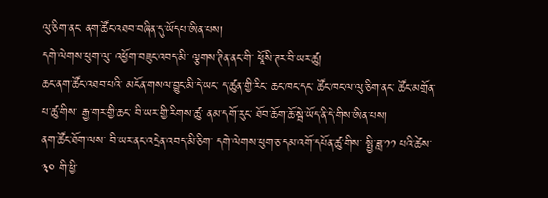ལུ་ཅིག་ནང་ ནག་ཚོང་འཐབ་བཞིན་དུ་ཡོདཔ་ཨིན་པས།
དགེ་ལེགས་ཕུག་ལུ་ འཕྱོག་བཟུང་འབད་མི་ ལྕགས་ཊིན་ནང་གི་ ཕཱོསི་ཊར་བི་ཡར་ཚུ།
ཆང་ནག་ཚོང་འཐབ་པའི་ མངོན་གསལ་བྱུང་མི་དེ་ཡང་ ད་ཚུན་གྱི་རིང་ ཆང་ཁང་དང་ ཚོང་ཁང་ལ་ལུ་ཅིག་ནང་ ཚོང་མགྲོན་པ་ཚུ་གིས་ རྒྱ་གར་གྱི་ཆང་ བི་ཡར་གྱི་རིགས་ཚུ་ ནམ་དགོ་རུང་ ཐོབ་ཆོག་ཆོ་སྦེ་ཡོད་ནི་དེ་གིས་ཨིན་པས།
ནག་ཚོང་ཐོག་ལས་ བི་ཡར་ནང་འདྲེན་འབད་མི་ཅིག་ དགེ་ལེགས་ཕུག་ཅ་དམ་འགོ་དཔོན་ཚུ་གིས་ སྤྱི་ཟླ་༡༡ པའི་ཚེས་༣༠ གི་ཕྱི་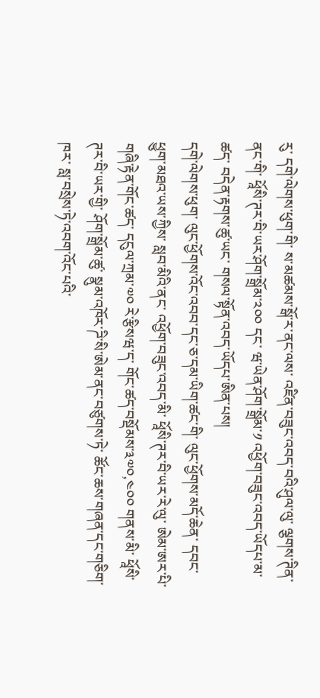རུ་ དགེ་ལེགས་ཕུག་གི་ ས་མཚམས་སྒོ་ར་ནང་ལས་ འཛིན་བཟུང་འབད་བའི་ཤུལ་ལུ་ ལྕགས་ཊིན་ནང་གི་ ཕཱོསི་ཊར་བི་ཡར་ཤོག་སྒྲོམ་༢༠༠ དང་ ཝ་ཡེན་ཤོག་སྒྲོམ་༡ འཕྱོག་བཟུང་འབད་ཡོདཔ་མ་ཚད་ བདེན་རྟགས་ཚུ་ཡང་ གསལ་སྟོན་འབད་ཡོདཔ་ཨིན་པས།
དགེ་ལེགས་ཕུག་ ལུང་ཕྱོགས་འོང་འབབ་དང་ཅ་དམ་ཡིག་ཚང་གི་ ལུང་ཕྱོགས་མདོ་ཆེན་ དབང་ཕྱུག་མཐའ་ཡས་ཀྱིས་ སླབ་མིའི་ནང་ འཕྱོག་བཟུང་འབད་མི་ ཕཱོསི་ཊར་བི་ཡར་རེ་ལུ་ ཨེམ་ཨར་པི་གཞི་རྟེན་གོང་ཚད་ དངུལ་ཀྲམ་༧༠ རེ་རྩིསཝ་ད་ གོང་ཚད་བསྡོམས་༣༧༠,༤༠༠ གནས་མི་ ཕཱོསི་ཊར་བི་ཡར་གྱི་ ཤོག་སྒྲོམ་ཚུ་ སྣུམ་འཁོར་ཌི་སི་ཨེམ་ནང་བཙུགས་ཏེ་ ཚོང་ཆས་གཞན་དང་གཅིག་ཁར་ སླ་བསྲེས་ཏེ་འབག་འོང་པའི་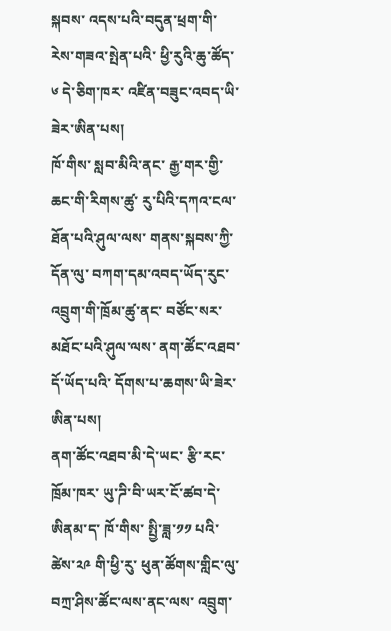སྐབས་ འདས་པའི་བདུན་ཕྲག་གི་ རེས་གཟའ་སྤེན་པའི་ ཕྱི་རུའི་ཆུ་ཚོད་༦ དེ་ཅིག་ཁར་ འཛིན་བཟུང་འབད་ཡི་ཟེར་ཨིན་པས།
ཁོ་གིས་ སླབ་མིའི་ནང་ རྒྱ་གར་གྱི་ ཆང་གི་རིགས་ཚུ་ རུ་པིའི་དཀའ་ངལ་ཐོན་པའི་ཤུལ་ལས་ གནས་སྐབས་ཀྱི་དོན་ལུ་ བཀག་དམ་འབད་ཡོད་རུང་ འབྲུག་གི་ཁྲོམ་ཚུ་ནང་ བཙོང་སར་མཐོང་པའི་ཤུལ་ལས་ ནག་ཚོང་འཐབ་དོ་ཡོད་པའི་ དོགས་པ་ཆགས་ཡི་ཟེར་ཨིན་པས།
ནག་ཚོང་འཐབ་མི་དེ་ཡང་ རྩི་རང་ཁྲོམ་ཁར་ ཡུ་ཌི་བི་ཡར་ངོ་ཚབ་དེ་ཨིནམ་ད་ ཁོ་གིས་ སྤྱི་ཟླ་༡༡ པའི་ཚེས་༢༩ གི་ཕྱི་རུ་ ཕུན་ཚོགས་གླིང་ལུ་ བཀྲ་ཤིས་ཚོང་ལས་ནང་ལས་ འབྲུག་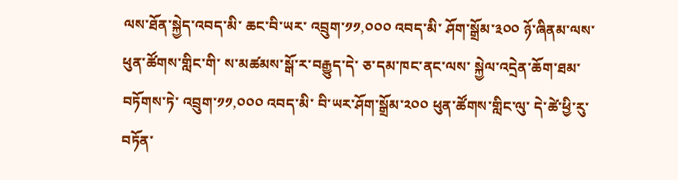ལས་ཐོན་སྐྱེད་འབད་མི་ ཆང་བི་ཡར་ འབྲུག་༡༡,༠༠༠ འབད་མི་ ཤོག་སྒྲོམ་༣༠༠ ཉོ་ཞིནམ་ལས་ ཕུན་ཚོགས་གླིང་གི་ ས་མཚམས་སྒོ་ར་བརྒྱུད་དེ་ ཅ་དམ་ཁང་ནང་ལས་ སྐྱེལ་འདྲེན་ཆོག་ཐམ་བཏོགས་ཏེ་ འབྲུག་༡༡,༠༠༠ འབད་མི་ བི་ཡར་ཤོག་སྒྲོམ་༢༠༠ ཕུན་ཚོགས་གླིང་ལུ་ དེ་ཚེ་ཕྱི་རུ་ བཏོན་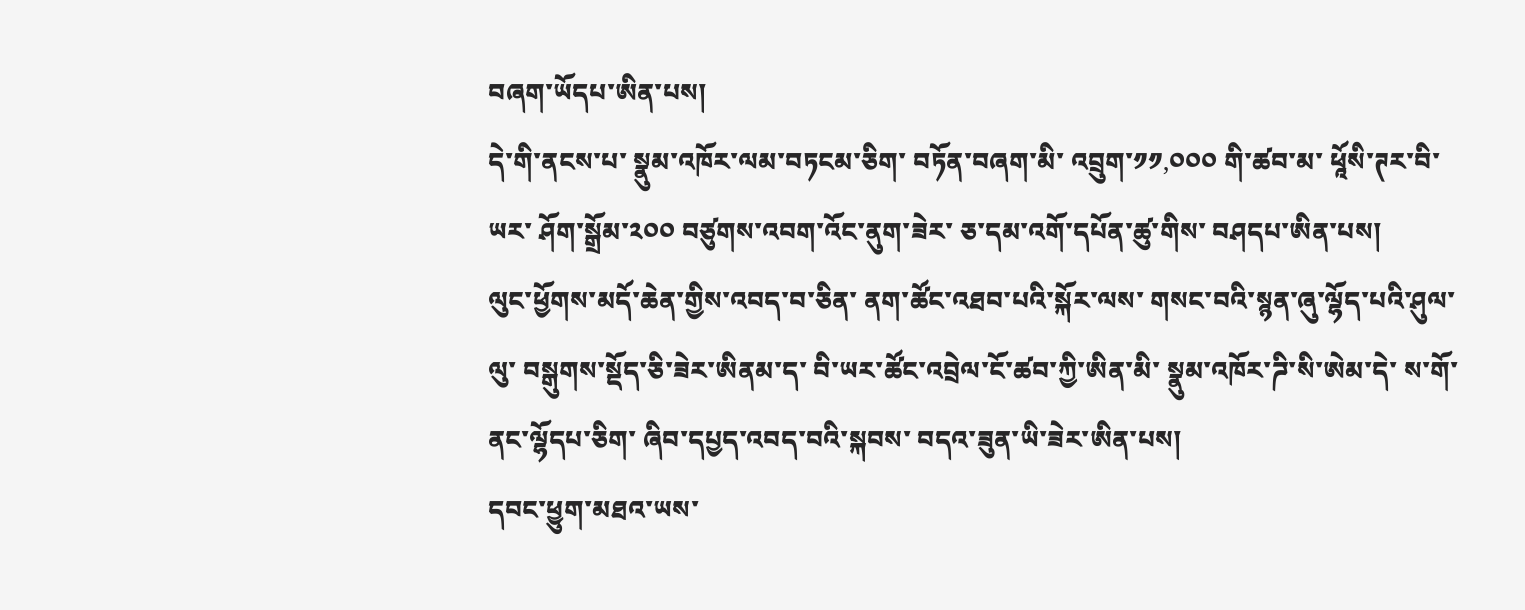བཞག་ཡོདཔ་ཨིན་པས།
དེ་གི་ནངས་པ་ སྣུམ་འཁོར་ལམ་བཏངམ་ཅིག་ བཏོན་བཞག་མི་ འབྲུག་༡༡,༠༠༠ གི་ཚབ་མ་ ཕཱོསི་ཊར་བི་ཡར་ ཤོག་སྒྲོམ་༢༠༠ བཙུགས་འབག་འོང་ནུག་ཟེར་ ཅ་དམ་འགོ་དཔོན་ཚུ་གིས་ བཤདཔ་ཨིན་པས།
ལུང་ཕྱོགས་མདོ་ཆེན་གྱིས་འབད་བ་ཅིན་ ནག་ཚོང་འཐབ་པའི་སྐོར་ལས་ གསང་བའི་སྙན་ཞུ་ལྷོད་པའི་ཤུལ་ལུ་ བསྒུགས་སྡོད་ཅི་ཟེར་ཨིནམ་ད་ བི་ཡར་ཚོང་འབྲེལ་ངོ་ཚབ་ཀྱི་ཨིན་མི་ སྣུམ་འཁོར་ཌི་སི་ཨེམ་དེ་ ས་གོ་ནང་ལྷོདཔ་ཅིག་ ཞིབ་དཔྱད་འབད་བའི་སྐབས་ བདའ་ཟུན་ཡི་ཟེར་ཨིན་པས།
དབང་ཕྱུག་མཐའ་ཡས་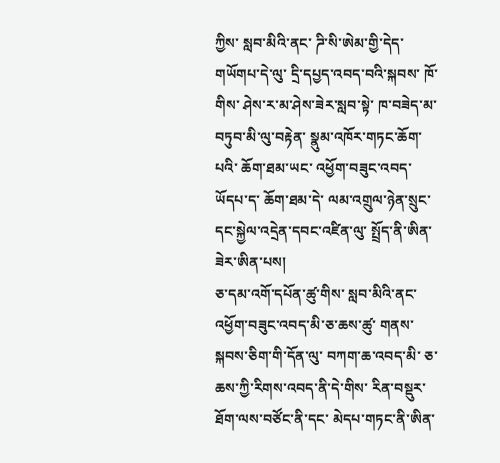ཀྱིས་ སླབ་མིའི་ནང་ ཌི་སི་ཨེམ་གྱི་དེད་གཡོགཔ་དེ་ལུ་ དྲི་དཔྱད་འབད་བའི་སྐབས་ ཁོ་གིས་ ཤེས་ར་མ་ཤེས་ཟེར་སླབ་སྟེ་ ཁ་བཟེད་མ་བཏུབ་མི་ལུ་བརྟེན་ སྣུམ་འཁོར་གཏང་ཆོག་པའི་ ཆོག་ཐམ་ཡང་ འཕྱོག་བཟུང་འབད་ཡོདཔ་ད་ ཆོག་ཐམ་དེ་ ལམ་འགྲུལ་ཉེན་སྲུང་དང་སྐྱེལ་འདྲེན་དབང་འཛིན་ལུ་ སྤྲོད་ནི་ཨིན་ཟེར་ཨིན་པས།
ཅ་དམ་འགོ་དཔོན་ཚུ་གིས་ སླབ་མིའི་ནང་ འཕྱོག་བཟུང་འབད་མི་ཅ་ཆས་ཚུ་ གནས་སྐབས་ཅིག་གི་དོན་ལུ་ བཀག་ཆ་འབད་མི་ ཅ་ཆས་ཀྱི་རིགས་འབད་ནི་དེ་གིས་ རིན་བསྡུར་ཐོག་ལས་བཙོང་ནི་དང་ མེདཔ་གཏང་ནི་ཨིན་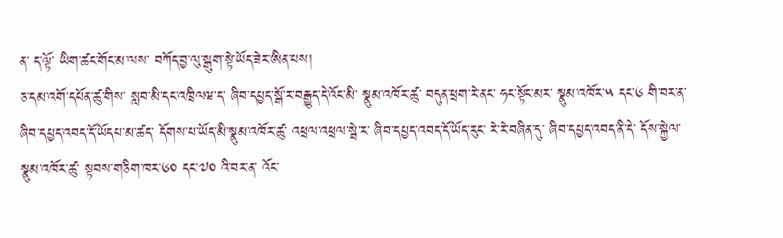ན་ ད་ལྟོ་ ཡིག་ཚང་གོང་མ་ལས་ བཀོད་བྱ་ལུ་སྒུག་སྟེ་ཡོད་ཟེར་ཨིན་པས།
ཅ་དམ་འགོ་དཔོན་ཚུ་གིས་ སླབ་མི་དང་འཁྲིལཝ་ད་ ཞིབ་དཔྱད་སྒོ་ར་བརྒྱུད་དེ་འོང་མི་ སྣུམ་འཁོར་ཚུ་ བདུན་ཕྲག་རེ་ནང་ ཧང་སྟོང་མར་ སྣུམ་འཁོར་༥ དང་༦ གི་བར་ན་ ཞིབ་དཔྱད་འབད་དོ་ཡོདཔ་མ་ཚད་ དོགས་པ་ཡོད་མི་སྣུམ་འཁོར་ཚུ་ འཕྲལ་འཕྲལ་སྦེ་ར་ ཞིབ་དཔྱད་འབད་དོ་ཡོད་རུང་ རེ་རེ་བཞིན་དུ་ ཞིབ་དཔྱད་འབད་ནི་དེ་ དོས་སྐྱེལ་སྣུམ་འཁོར་ཚུ་ སྟབས་གཅིག་ཁར་༦༠ དང་༧༠ འི་བར་ན་ འོང་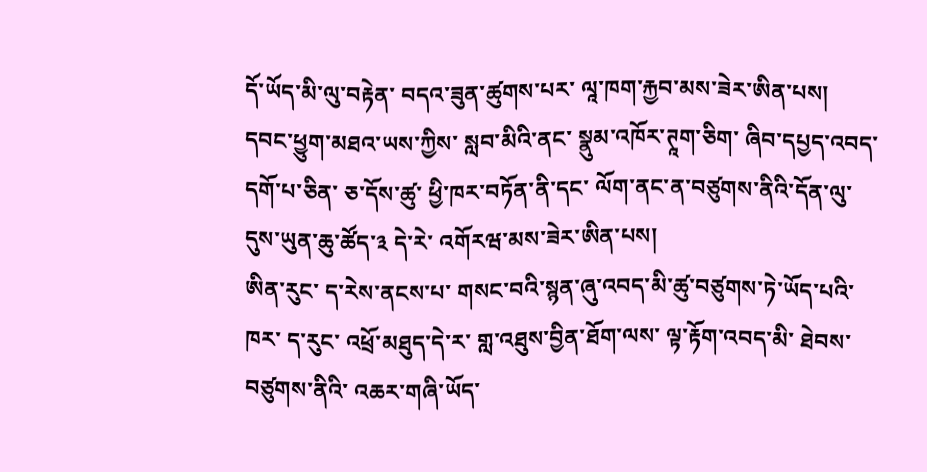དོ་ཡོད་མི་ལུ་བརྟེན་ བདའ་ཟུན་ཚུགས་པར་ ལཱ་ཁག་རྐྱབ་མས་ཟེར་ཨིན་པས།
དབང་ཕྱུག་མཐའ་ཡས་ཀྱིས་ སླབ་མིའི་ནང་ སྣུམ་འཁོར་ཊཱག་ཅིག་ ཞིབ་དཔྱད་འབད་དགོ་པ་ཅིན་ ཅ་དོས་ཚུ་ ཕྱི་ཁར་བཏོན་ནི་དང་ ལོག་ནང་ན་བཙུགས་ནིའི་དོན་ལུ་ དུས་ཡུན་ཆུ་ཚོད་༣ དེ་རེ་ འགོརཝ་མས་ཟེར་ཨིན་པས།
ཨིན་རུང་ ད་རེས་ནངས་པ་ གསང་བའི་སྙན་ཞུ་འབད་མི་ཚུ་བཙུགས་ཏེ་ཡོད་པའི་ཁར་ ད་རུང་ འཕྲོ་མཐུད་དེ་ར་ གླ་འཐུས་བྱིན་ཐོག་ལས་ ལྟ་རྟོག་འབད་མི་ ཐེབས་བཙུགས་ནིའི་ འཆར་གཞི་ཡོད་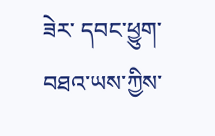ཟེར་ དབང་ཕྱུག་བཐའ་ཡས་ཀྱིས་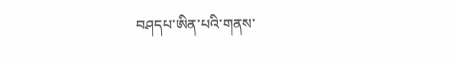བཤདཔ་ཨིན་པའི་གནས་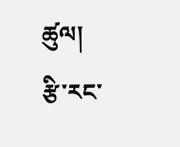ཚུལ།
རྩི་རང་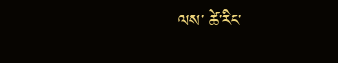ལས་ ཚེ་རིང་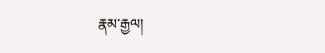རྣམ་རྒྱལ།